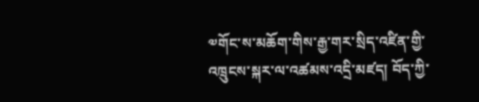༧གོང་ས་མཆོག་གིས་རྒྱ་གར་སྲིད་འཛིན་གྱི་འཁྲུངས་སྐར་ལ་འཚམས་འདྲི་མཛད། བོད་ཀྱི་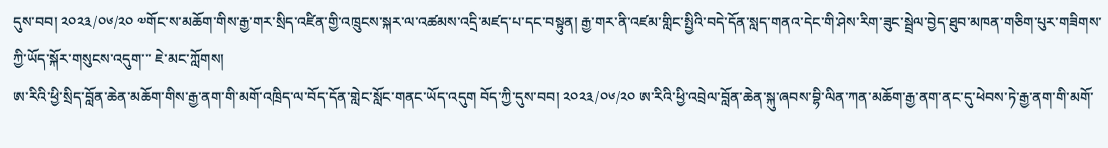དུས་བབ། ༢༠༢༣/༠༦/༢༠ ༧གོང་ས་མཆོག་གིས་རྒྱ་གར་སྲིད་འཛིན་གྱི་འཁྲུངས་སྐར་ལ་འཚམས་འདྲི་མཛད་པ་དང་བསྟུན། རྒྱ་གར་ནི་འཛམ་གླིང་སྤྱིའི་བདེ་དོན་སླད་གནའ་དེང་གི་ཤེས་རིག་ཟུང་སྦྲེལ་བྱེད་ཐུབ་མཁན་གཅིག་པུར་གཟིགས་ཀྱི་ཡོད་སྐོར་གསུངས་འདུག་་་ ཇེ་མང་ཀློགས།
ཨ་རིའི་ཕྱི་སྲིད་བློན་ཆེན་མཆོག་གིས་རྒྱ་ནག་གི་མགོ་འཁྲིད་ལ་བོད་དོན་གླེང་སློང་གནང་ཡོད་འདུག བོད་ཀྱི་དུས་བབ། ༢༠༢༣/༠༦/༢༠ ཨ་རིའི་ཕྱི་འབྲེལ་བློན་ཆེན་སྐུ་ཞབས་བྷི་ལིན་ཀན་མཆོག་རྒྱ་ནག་ནང་དུ་ཕེབས་ཏེ་རྒྱ་ནག་གི་མགོ་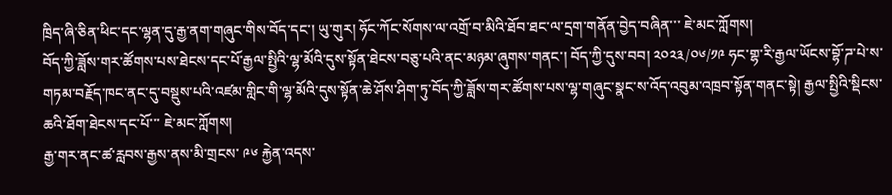ཁྲིད་ཞི་ཅིན་ཕིང་དང་ལྷན་དུ་རྒྱ་ནག་གཞུང་གིས་བོད་དང་། ཡུ་གུར། ཧོང་ཀོང་སོགས་ལ་འགྲོ་བ་མིའི་ཐོབ་ཐང་ལ་དྲག་གནོན་བྱེད་བཞིན་་་ ཇེ་མང་ཀློགས།
བོད་ཀྱི་ཟློས་གར་ཚོགས་པས་ཐེངས་དང་པོ་རྒྱལ་སྤྱིའི་ལྷ་མོའི་དུས་སྟོན་ཐེངས་བཅུ་པའི་ནང་མཉམ་ཞུགས་གནང་། བོད་ཀྱི་དུས་བབ། ༢༠༢༣/༠༦/༡༩ ཧང་གྷ་རི་རྒྱལ་ཡོངས་བྷོ་ཌ་པེ་ས་གཏམ་བརྗོད་ཁང་ནང་དུ་བསྡུས་པའི་འཛམ་གླིང་གི་ལྷ་མོའི་དུས་སྟོན་ཆེ་ཤོས་ཤིག་ཏུ་བོད་ཀྱི་ཟློས་གར་ཚོགས་པས་ལྷ་གཞུང་སྣང་ས་འོད་འབུམ་འཁྲབ་སྟོན་གནང་སྟེ། རྒྱལ་སྤྱིའི་སྡིངས་ཆའི་ཐོག་ཐེངས་དང་པོ་་་ ཇེ་མང་ཀློགས།
རྒྱ་གར་ནང་ཚ་རླབས་རྒྱས་ནས་མི་གྲངས་ ༩༦ རྐྱེན་འདས་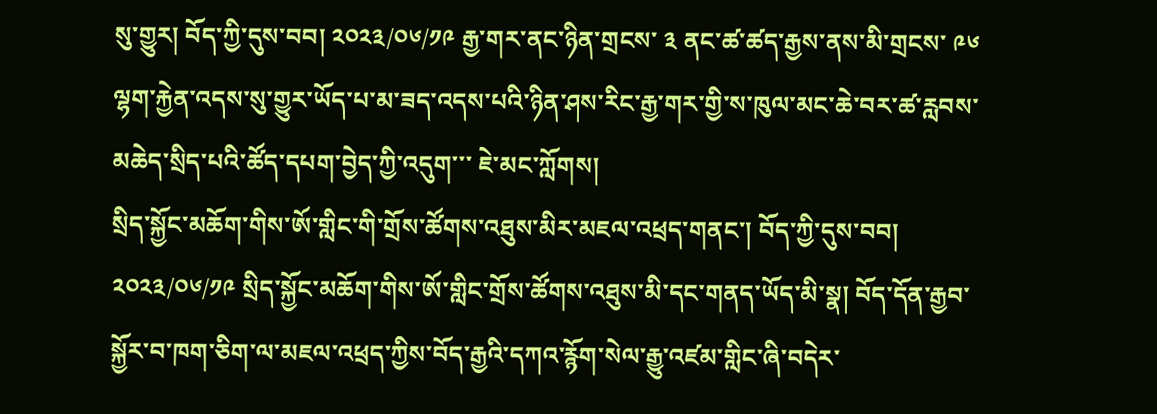སུ་གྱུར། བོད་ཀྱི་དུས་བབ། ༢༠༢༣/༠༦/༡༩ རྒྱ་གར་ནང་ཉིན་གྲངས་ ༣ ནང་ཚ་ཚད་རྒྱས་ནས་མི་གྲངས་ ༩༦ ལྷག་རྐྱེན་འདས་སུ་གྱུར་ཡོད་པ་མ་ཟད་འདས་པའི་ཉིན་ཤས་རིང་རྒྱ་གར་གྱི་ས་ཁུལ་མང་ཆེ་བར་ཚ་རླབས་མཆེད་སྲིད་པའི་ཚོད་དཔག་བྱེད་ཀྱི་འདུག་་་ ཇེ་མང་ཀློགས།
སྲིད་སྐྱོང་མཆོག་གིས་ཨོ་གླིང་གི་གྲོས་ཚོགས་འཐུས་མིར་མཇལ་འཕྲད་གནང་། བོད་ཀྱི་དུས་བབ། ༢༠༢༣/༠༦/༡༩ སྲིད་སྐྱོང་མཆོག་གིས་ཨོ་གླིང་གྲོས་ཚོགས་འཐུས་མི་དང་གནད་ཡོད་མི་སྣ། བོད་དོན་རྒྱབ་སྐྱོར་བ་ཁག་ཅིག་ལ་མཇལ་འཕྲད་ཀྱིས་བོད་རྒྱའི་དཀའ་རྙོག་སེལ་རྒྱུ་འཛམ་གླིང་ཞི་བདེར་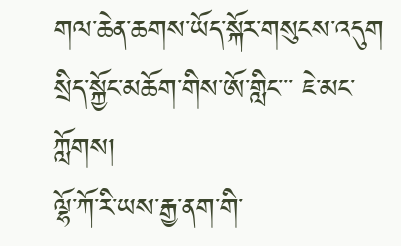གལ་ཆེན་ཆགས་ཡོད་སྐོར་གསུངས་འདུག སྲིད་སྐྱོང་མཆོག་གིས་ཨོ་གླིང་་་ ཇེ་མང་ཀློགས།
ལྷོ་ཀོ་རི་ཡས་རྒྱ་ནག་གི་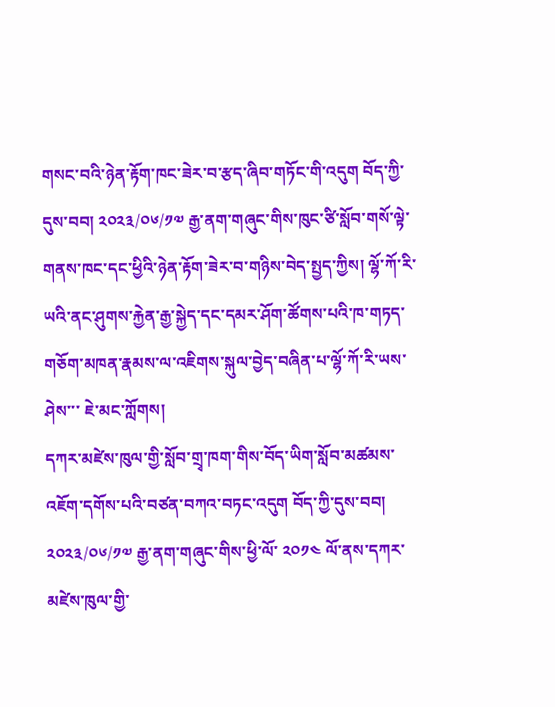གསང་བའི་ཉེན་རྟོག་ཁང་ཟེར་བ་རྩད་ཞིབ་གཏོང་གི་འདུག བོད་ཀྱི་དུས་བབ། ༢༠༢༣/༠༦/༡༧ རྒྱ་ནག་གཞུང་གིས་ཁུང་ཙི་སློབ་གསོ་ལྟེ་གནས་ཁང་དང་ཕྱིའི་ཉེན་རྟོག་ཟེར་བ་གཉིས་བེད་སྤྱད་ཀྱིས། ལྷོ་ཀོ་རི་ཡའི་ནང་ཤུགས་རྐྱེན་རྒྱ་སྐྱེད་དང་དམར་ཤོག་ཚོགས་པའི་ཁ་གཏད་གཅོག་མཁན་རྣམས་ལ་འཇིགས་སྐུལ་བྱེད་བཞིན་པ་ལྷོ་ཀོ་རི་ཡས་ཤེས་་་ ཇེ་མང་ཀློགས།
དཀར་མཛེས་ཁུལ་གྱི་སློབ་གྲྭ་ཁག་གིས་བོད་ཡིག་སློབ་མཚམས་འཇོག་དགོས་པའི་བཙན་བཀའ་བཏང་འདུག བོད་ཀྱི་དུས་བབ། ༢༠༢༣/༠༦/༡༧ རྒྱ་ནག་གཞུང་གིས་ཕྱི་ལོ་ ༢༠༡༤ ལོ་ནས་དཀར་མཛེས་ཁུལ་གྱི་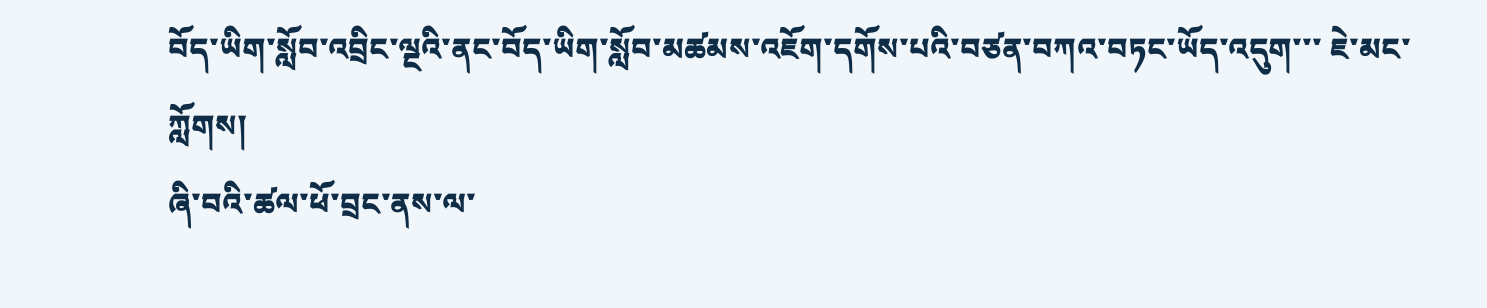བོད་ཡིག་སློབ་འབྲིང་ལྔའི་ནང་བོད་ཡིག་སློབ་མཚམས་འཇོག་དགོས་པའི་བཙན་བཀའ་བཏང་ཡོད་འདུག་་་ ཇེ་མང་ཀློགས།
ཞི་བའི་ཚལ་ཕོ་བྲང་ནས་ལ་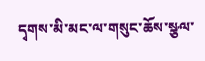དྭགས་མི་མང་ལ་གསུང་ཆོས་སྩལ་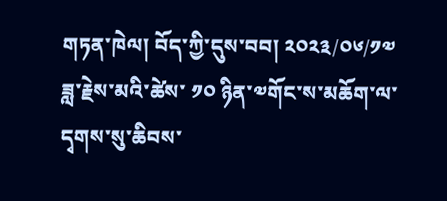གཏན་ཁེལ། བོད་ཀྱི་དུས་བབ། ༢༠༢༣/༠༦/༡༧ ཟླ་རྗེས་མའི་ཚེས་ ༡༠ ཉིན་༧གོང་ས་མཆོག་ལ་དྭགས་སུ་ཆིབས་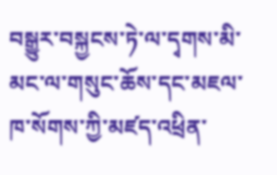བསྒྱུར་བསྐྱངས་ཏེ་ལ་དྭགས་མི་མང་ལ་གསུང་ཆོས་དང་མཇལ་ཁ་སོགས་ཀྱི་མཛད་འཕྲིན་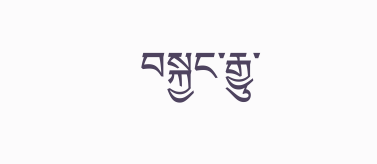བསྐྱང་རྒྱུ་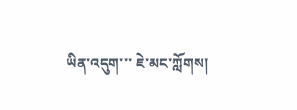ཡིན་འདུག་་་ ཇེ་མང་ཀློགས།